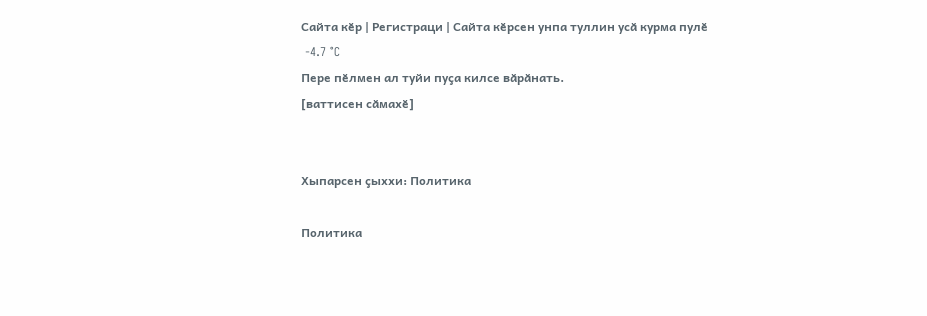Сайта кӗр | Регистраци | Сайта кӗрсен унпа туллин усӑ курма пулӗ
 -4.7 °C
Пере пӗлмен ал туйи пуҫа килсе вӑрӑнать.
[ваттисен сӑмахӗ]


Хыпарсен ҫыххи: Политика

Политика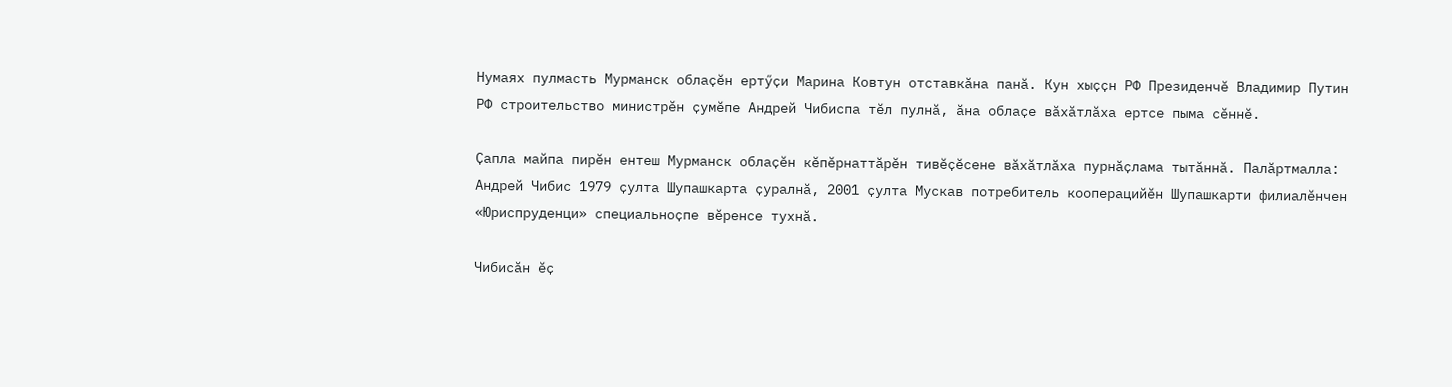Нумаях пулмасть Мурманск облаҫӗн ертӳҫи Марина Ковтун отставкӑна панӑ. Кун хыҫҫн РФ Президенчӗ Владимир Путин РФ строительство министрӗн ҫумӗпе Андрей Чибиспа тӗл пулнӑ, ӑна облаҫе вӑхӑтлӑха ертсе пыма сӗннӗ.

Ҫапла майпа пирӗн ентеш Мурманск облаҫӗн кӗпӗрнаттӑрӗн тивӗҫӗсене вӑхӑтлӑха пурнӑҫлама тытӑннӑ. Палӑртмалла: Андрей Чибис 1979 ҫулта Шупашкарта ҫуралнӑ, 2001 ҫулта Мускав потребитель кооперацийӗн Шупашкарти филиалӗнчен «Юриспруденци» специальноҫпе вӗренсе тухнӑ.

Чибисӑн ӗҫ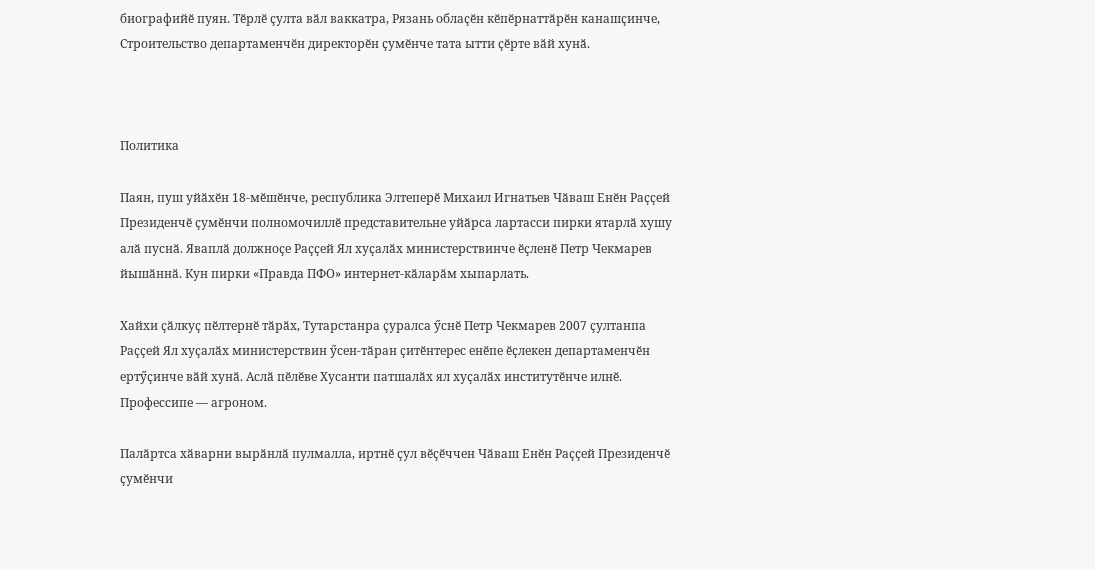биографийӗ пуян. Тӗрлӗ ҫулта вӑл ваккатра, Рязань облаҫӗн кӗпӗрнаттӑрӗн канашҫинче, Строительство департаменчӗн директорӗн ҫумӗнче тата ытти ҫӗрте вӑй хунӑ.



Политика

Паян, пуш уйӑхӗн 18-мӗшӗнче, республика Элтеперӗ Михаил Игнатьев Чӑваш Енӗн Раҫҫей Президенчӗ ҫумӗнчи полномочиллӗ представительне уйӑрса лартасси пирки ятарлӑ хушу алӑ пуснӑ. Яваплӑ должноҫе Раҫҫей Ял хуҫалӑх министерствинче ӗҫленӗ Петр Чекмарев йышӑннӑ. Кун пирки «Правда ПФО» интернет-кӑларӑм хыпарлать.

Хайхи ҫӑлкуҫ пӗлтернӗ тӑрӑх, Тутарстанра ҫуралса ӳснӗ Петр Чекмарев 2007 ҫултанпа Раҫҫей Ял хуҫалӑх министерствин ӳсен-тӑран ҫитӗнтерес енӗпе ӗҫлекен департаменчӗн ертӳҫинче вӑй хунӑ. Аслӑ пӗлӗве Хусанти патшалӑх ял хуҫалӑх институтӗнче илнӗ. Профессипе — агроном.

Палӑртса хӑварни вырӑнлӑ пулмалла, иртнӗ ҫул вӗҫӗччен Чӑваш Енӗн Раҫҫей Президенчӗ ҫумӗнчи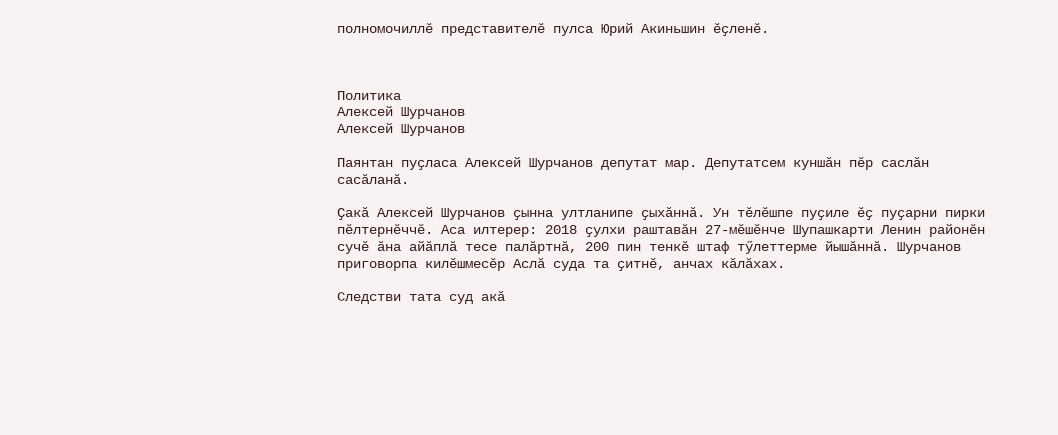полномочиллӗ представителӗ пулса Юрий Акиньшин ӗҫленӗ.



Политика
Алексей Шурчанов
Алексей Шурчанов

Паянтан пуҫласа Алексей Шурчанов депутат мар. Депутатсем куншӑн пӗр саслӑн сасӑланӑ.

Ҫакӑ Алексей Шурчанов ҫынна ултланипе ҫыхӑннӑ. Ун тӗлӗшпе пуҫиле ӗҫ пуҫарни пирки пӗлтернӗччӗ. Аса илтерер: 2018 ҫулхи раштавӑн 27-мӗшӗнче Шупашкарти Ленин районӗн сучӗ ӑна айӑплӑ тесе палӑртнӑ, 200 пин тенкӗ штаф тӳлеттерме йышӑннӑ. Шурчанов приговорпа килӗшмесӗр Аслӑ суда та ҫитнӗ, анчах кӑлӑхах.

Следстви тата суд акӑ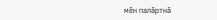мӗн палӑртнӑ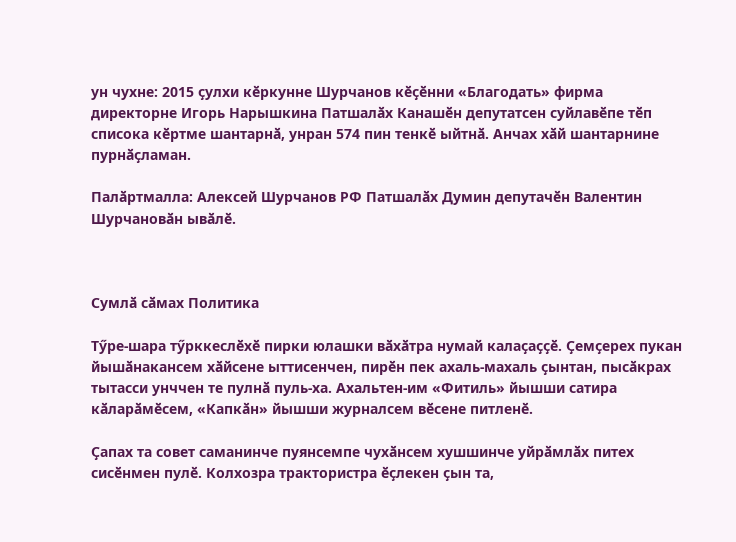ун чухне: 2015 ҫулхи кӗркунне Шурчанов кӗҫӗнни «Благодать» фирма директорне Игорь Нарышкина Патшалӑх Канашӗн депутатсен суйлавӗпе тӗп списока кӗртме шантарнӑ, унран 574 пин тенкӗ ыйтнӑ. Анчах хӑй шантарнине пурнӑҫламан.

Палӑртмалла: Алексей Шурчанов РФ Патшалӑх Думин депутачӗн Валентин Шурчановӑн ывӑлӗ.



Сумлӑ сӑмах Политика

Тӳре-шара тӳрккеслӗхӗ пирки юлашки вӑхӑтра нумай калаҫаҫҫӗ. Ҫемҫерех пукан йышӑнакансем хӑйсене ыттисенчен, пирӗн пек ахаль-махаль ҫынтан, пысӑкрах тытасси унччен те пулнӑ пуль-ха. Ахальтен-им «Фитиль» йышши сатира кӑларӑмӗсем, «Капкӑн» йышши журналсем вӗсене питленӗ.

Ҫапах та совет саманинче пуянсемпе чухӑнсем хушшинче уйрӑмлӑх питех сисӗнмен пулӗ. Колхозра трактористра ӗҫлекен ҫын та,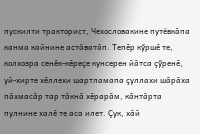пускилти тракторист, Чехословакине путёвкӑпа канма кайнине астӑватӑп. Тепӗр кӳршӗ те, колхозра сенӗк-кӗреҫе кунсерен йӑтса ҫӳренӗ, уй-хирте хӗллехи шартламапа ҫуллахи шӑрӑха пӑхмасӑр тар тӑкнӑ хӗрарӑм, кӑнтӑрта пулнине халӗ те аса илет. Ҫук, хӑй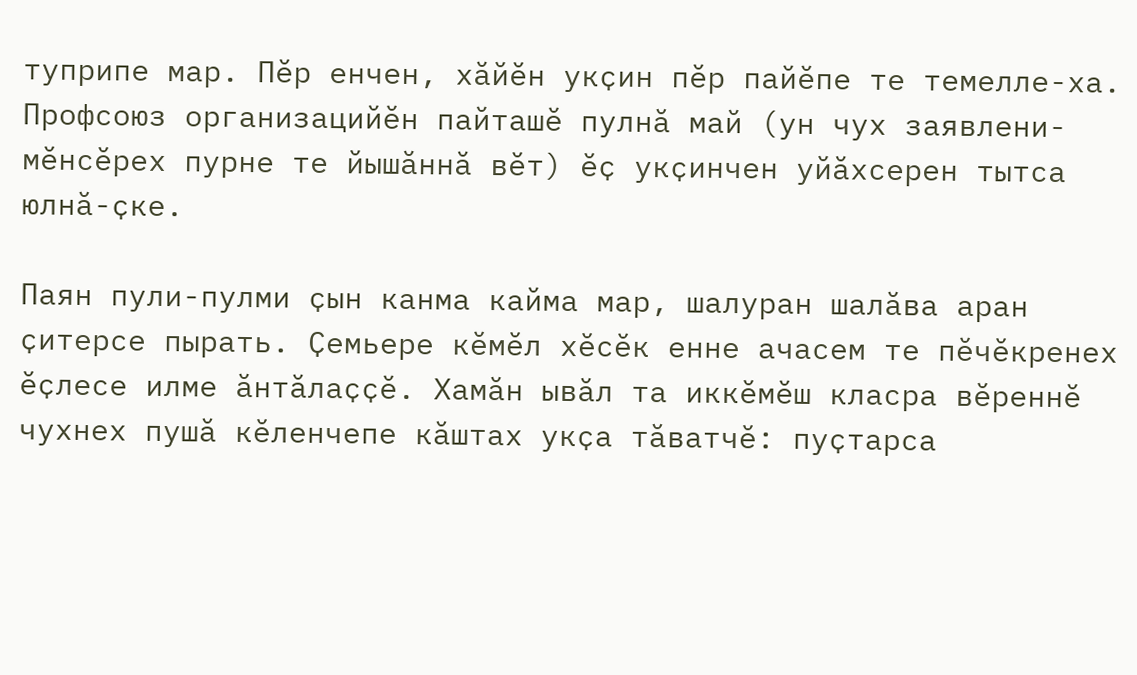туприпе мар. Пӗр енчен, хӑйӗн укҫин пӗр пайӗпе те темелле-ха. Профсоюз организацийӗн пайташӗ пулнӑ май (ун чух заявлени-мӗнсӗрех пурне те йышӑннӑ вӗт) ӗҫ укҫинчен уйӑхсерен тытса юлнӑ-ҫке.

Паян пули-пулми ҫын канма кайма мар, шалуран шалӑва аран ҫитерсе пырать. Ҫемьере кӗмӗл хӗсӗк енне ачасем те пӗчӗкренех ӗҫлесе илме ӑнтӑлаҫҫӗ. Хамӑн ывӑл та иккӗмӗш класра вӗреннӗ чухнех пушӑ кӗленчепе кӑштах укҫа тӑватчӗ: пуҫтарса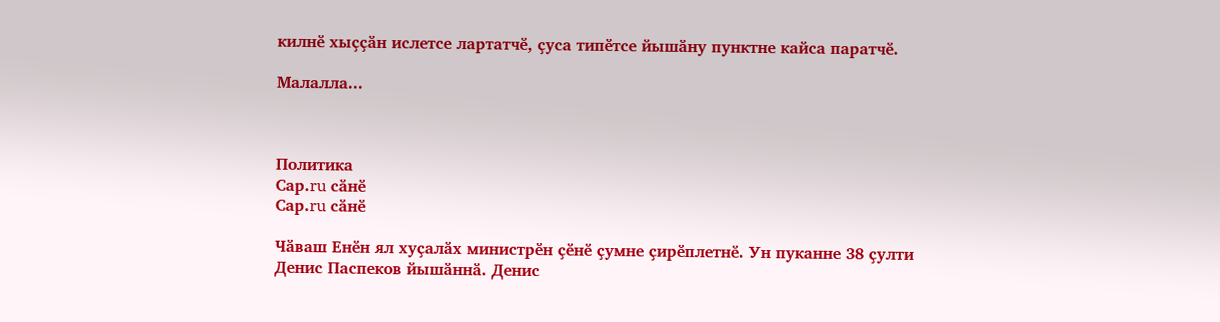килнӗ хыҫҫӑн ислетсе лартатчӗ, ҫуса типӗтсе йышӑну пунктне кайса паратчӗ.

Малалла...



Политика
Сар.ru сӑнӗ
Сар.ru сӑнӗ

Чӑваш Енӗн ял хуҫалӑх министрӗн ҫӗнӗ ҫумне ҫирӗплетнӗ. Ун пуканне 38 ҫулти Денис Паспеков йышӑннӑ. Денис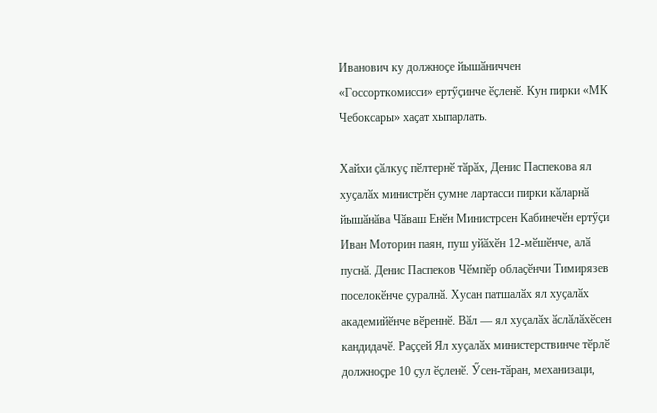Иванович ку должноҫе йышӑниччен «Госсорткомисси» ертӳҫинче ӗҫленӗ. Кун пирки «МК Чебоксары» хаҫат хыпарлать.

Хайхи ҫӑлкуҫ пӗлтернӗ тӑрӑх, Денис Паспекова ял хуҫалӑх министрӗн ҫумне лартасси пирки кӑларнӑ йышӑнӑва Чӑваш Енӗн Министрсен Кабинечӗн ертӳҫи Иван Моторин паян, пуш уйӑхӗн 12-мӗшӗнче, алӑ пуснӑ. Денис Паспеков Чӗмпӗр облаҫӗнчи Тимирязев поселокӗнче ҫуралнӑ. Хусан патшалӑх ял хуҫалӑх академийӗнче вӗреннӗ. Вӑл — ял хуҫалӑх ӑслӑлӑхӗсен кандидачӗ. Раҫҫей Ял хуҫалӑх министерствинче тӗрлӗ должноҫре 10 ҫул ӗҫленӗ. Ӳсен-тӑран, механизаци,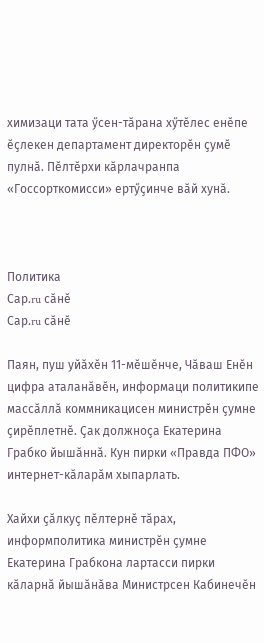химизаци тата ӳсен-тӑрана хӳтӗлес енӗпе ӗҫлекен департамент директорӗн ҫумӗ пулнӑ. Пӗлтӗрхи кӑрлачранпа «Госсорткомисси» ертӳҫинче вӑй хунӑ.



Политика
Сар.ru сӑнӗ
Сар.ru сӑнӗ

Паян, пуш уйӑхӗн 11-мӗшӗнче, Чӑваш Енӗн цифра аталанӑвӗн, информаци политикипе массӑллӑ коммникацисен министрӗн ҫумне ҫирӗплетнӗ. Ҫак должноҫа Екатерина Грабко йышӑннӑ. Кун пирки «Правда ПФО» интернет-кӑларӑм хыпарлать.

Хайхи ҫӑлкуҫ пӗлтернӗ тӑрах, информполитика министрӗн ҫумне Екатерина Грабкона лартасси пирки кӑларнӑ йышӑнӑва Министрсен Кабинечӗн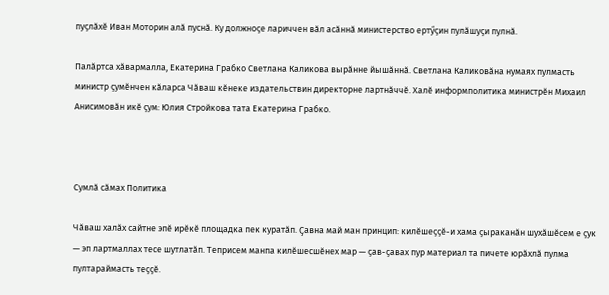пуҫлӑхӗ Иван Моторин алӑ пуснӑ. Ку должноҫе лариччен вӑл асӑннӑ министерство ертӳҫин пулӑшуҫи пулнӑ.

Палӑртса хӑвармалла, Екатерина Грабко Светлана Каликова вырӑнне йышӑннӑ. Светлана Каликовӑна нумаях пулмасть министр ҫумӗнчен кӑларса Чӑваш кӗнеке издательствин директорне лартнӑччӗ. Халӗ информполитика министрӗн Михаил Анисимовӑн икӗ ҫум: Юлия Стройкова тата Екатерина Грабко.



Сумлӑ сӑмах Политика

Чӑваш халӑх сайтне эпӗ ирӗкӗ площадка пек куратӑп. Ҫавна май ман принцип: килӗшеҫҫӗ-и хама ҫыраканӑн шухӑшӗсем е ҫук — эп лартмаллах тесе шутлатӑп. Теприсем манпа килӗшесшӗнех мар — ҫав-ҫавах пур материал та пичете юрӑхлӑ пулма пултараймасть теҫҫӗ.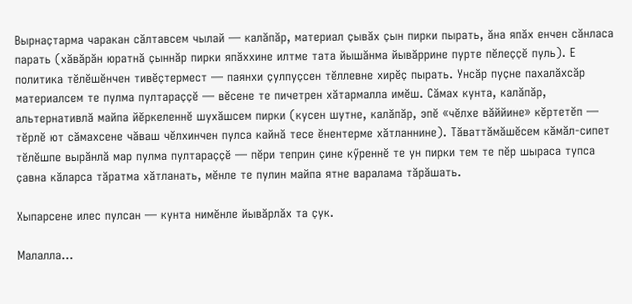Вырнаҫтарма чаракан сӑлтавсем чылай — калӑпӑр, материал ҫывӑх ҫын пирки пырать, ӑна япӑх енчен сӑнласа парать (хӑвӑрӑн юратнӑ ҫыннӑр пирки япӑххине илтме тата йышӑнма йывӑррине пурте пӗлеҫҫӗ пуль). Е политика тӗлӗшӗнчен тивӗҫтермест — паянхи ҫулпуҫсен тӗллевне хирӗҫ пырать. Унсӑр пуҫне пахалӑхсӑр материалсем те пулма пултараҫҫӗ — вӗсене те пичетрен хӑтармалла имӗш. Сӑмах кунта, калӑпӑр, альтернативлӑ майпа йӗркеленнӗ шухӑшсем пирки (кусен шутне, калӑпӑр, эпӗ «чӗлхе вӑййине» кӗртетӗп — тӗрлӗ ют сӑмахсене чӑваш чӗлхинчен пулса кайнӑ тесе ӗнентерме хӑтланнине). Тӑваттӑмӑшӗсем кӑмӑл-сипет тӗлӗшпе вырӑнлӑ мар пулма пултараҫҫӗ — пӗри теприн ҫине кӳреннӗ те ун пирки тем те пӗр шыраса тупса ҫавна кӑларса тӑратма хӑтланать, мӗнле те пулин майпа ятне варалама тӑрӑшать.

Хыпарсене илес пулсан — кунта нимӗнле йывӑрлӑх та ҫук.

Малалла...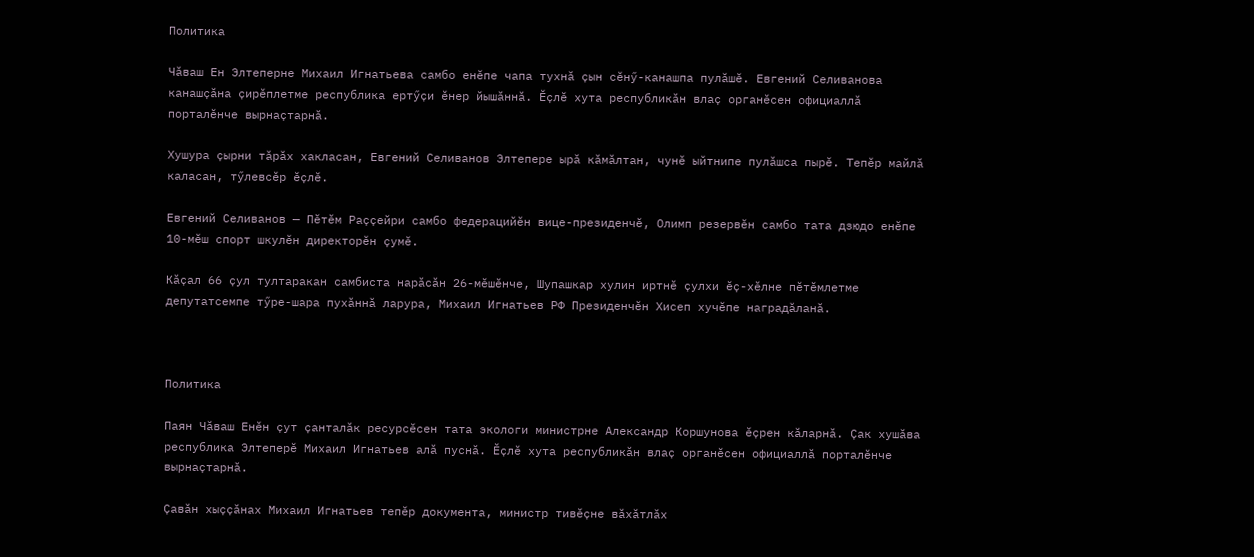Политика

Чӑваш Ен Элтеперне Михаил Игнатьева самбо енӗпе чапа тухнӑ ҫын сӗнӳ-канашпа пулӑшӗ. Евгений Селиванова канашҫӑна ҫирӗплетме республика ертӳҫи ӗнер йышӑннӑ. Ӗҫлӗ хута республикӑн влаҫ органӗсен официаллӑ порталӗнче вырнаҫтарнӑ.

Хушура ҫырни тӑрӑх хакласан, Евгений Селиванов Элтепере ырӑ кӑмӑлтан, чунӗ ыйтнипе пулӑшса пырӗ. Тепӗр майлӑ каласан, тӳлевсӗр ӗҫлӗ.

Евгений Селиванов — Пӗтӗм Раҫҫейри самбо федерацийӗн вице-президенчӗ, Олимп резервӗн самбо тата дзюдо енӗпе 10-мӗш спорт шкулӗн директорӗн ҫумӗ.

Кӑҫал 66 ҫул тултаракан самбиста нарӑсӑн 26-мӗшӗнче, Шупашкар хулин иртнӗ ҫулхи ӗҫ-хӗлне пӗтӗмлетме депутатсемпе тӳре-шара пухӑннӑ ларура, Михаил Игнатьев РФ Президенчӗн Хисеп хучӗпе наградӑланӑ.



Политика

Паян Чӑваш Енӗн ҫут ҫанталӑк ресурсӗсен тата экологи министрне Александр Коршунова ӗҫрен кӑларнӑ. Ҫак хушӑва республика Элтеперӗ Михаил Игнатьев алӑ пуснӑ. Ӗҫлӗ хута республикӑн влаҫ органӗсен официаллӑ порталӗнче вырнаҫтарнӑ.

Ҫавӑн хыҫҫӑнах Михаил Игнатьев тепӗр документа, министр тивӗҫне вӑхӑтлӑх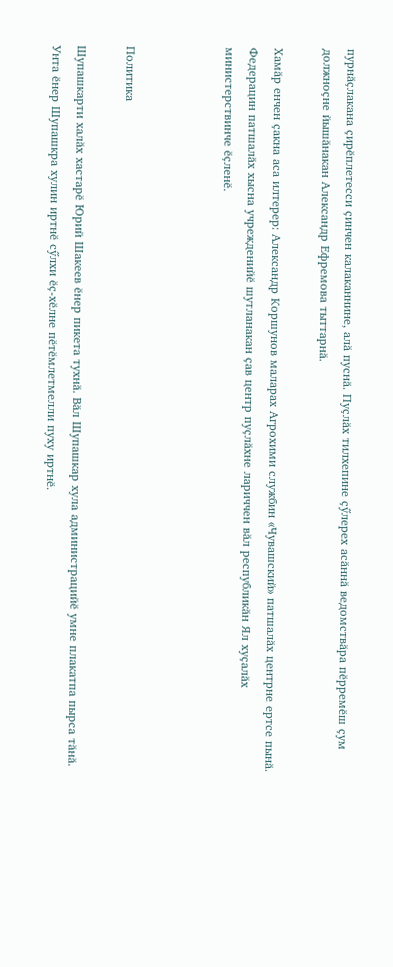пурнӑҫлакана ҫирӗплетесси ҫинчен калаканнине, алӑ пуснӑ. Пуҫлӑх тилхепине ҫӳлерех асӑннӑ ведомствӑра пӗрремӗш ҫум должноҫне йышӑнакан Александр Ефремова тыттарнӑ.

Хамӑр енчен ҫакна аса илтерер: Александр Коршунов маларах Агрохими службин «Чувашский» патшалӑх центрне ертсе пынӑ. Федерацин патшалӑх хысна учрежденийӗ шутланакан ҫав центр пуҫлӑхне лариччен вӑл республикӑн Ял хуҫалӑх министерствинче ӗҫленӗ.



Политика

Шупашкарти халӑх хастарӗ Юрий Шакеев ӗнер пикета тухнӑ. Вӑл Шупашкар хула администрацийӗ умне плакатпа пырса тӑнӑ. Унта ӗнер Шупашкра хулин иртнӗ сӳлхи ӗҫ-хӗлне пӗтӗмлетмелли пуху иртнӗ.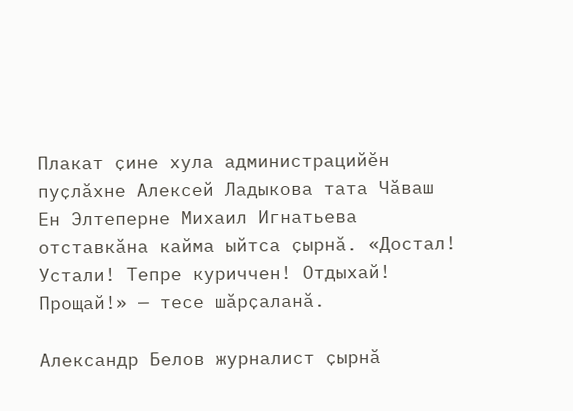Плакат ҫине хула администрацийӗн пуҫлӑхне Алексей Ладыкова тата Чӑваш Ен Элтеперне Михаил Игнатьева отставкӑна кайма ыйтса ҫырнӑ. «Достал! Устали! Тепре куриччен! Отдыхай! Прощай!» — тесе шӑрҫаланӑ.

Александр Белов журналист ҫырнӑ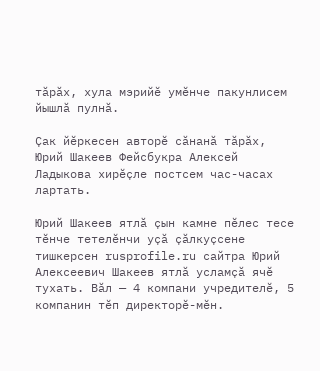тӑрӑх, хула мэрийӗ умӗнче пакунлисем йышлӑ пулнӑ.

Ҫак йӗркесен авторӗ сӑнанӑ тӑрӑх, Юрий Шакеев Фейсбукра Алексей Ладыкова хирӗҫле постсем час-часах лартать.

Юрий Шакеев ятлӑ ҫын камне пӗлес тесе тӗнче тетелӗнчи уҫӑ ҫӑлкуҫсене тишкерсен rusprofile.ru сайтра Юрий Алексеевич Шакеев ятлӑ усламҫӑ ячӗ тухать. Вӑл — 4 компани учредителӗ, 5 компанин тӗп директорӗ-мӗн.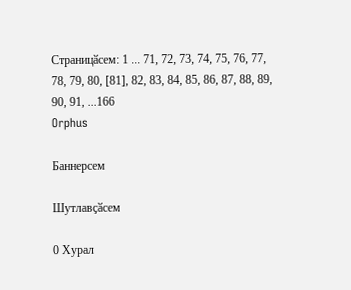Страницӑсем: 1 ... 71, 72, 73, 74, 75, 76, 77, 78, 79, 80, [81], 82, 83, 84, 85, 86, 87, 88, 89, 90, 91, ...166
Orphus

Баннерсем

Шутлавҫӑсем

0 Хурал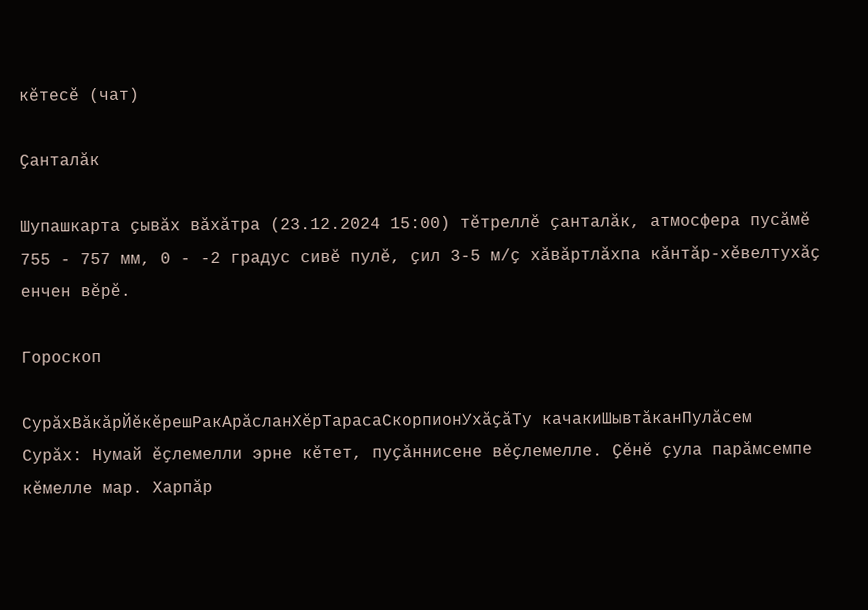кӗтесӗ (чат)

Ҫанталӑк

Шупашкарта ҫывӑх вӑхӑтра (23.12.2024 15:00) тӗтреллӗ ҫанталӑк, атмосфера пусӑмӗ 755 - 757 мм, 0 - -2 градус сивӗ пулӗ, ҫил 3-5 м/ҫ хӑвӑртлӑхпа кӑнтӑр-хӗвелтухӑҫ енчен вӗрӗ.

Гороскоп

СурӑхВӑкӑрЙӗкӗрешРакАрӑсланХӗрТарасаСкорпионУхӑҫӑТу качакиШывтӑканПулӑсем
Сурӑх: Нумай ӗҫлемелли эрне кӗтет, пуҫӑннисене вӗҫлемелле. Ҫӗнӗ ҫула парӑмсемпе кӗмелле мар. Харпӑр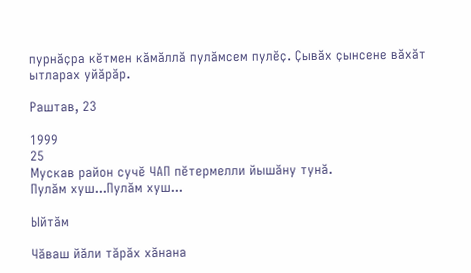пурнӑҫра кӗтмен кӑмӑллӑ пулӑмсем пулӗҫ. Ҫывӑх ҫынсене вӑхӑт ытларах уйӑрӑр.

Раштав, 23

1999
25
Мускав район сучӗ ЧАП пӗтермелли йышӑну тунӑ.
Пулӑм хуш...Пулӑм хуш...

Ыйтӑм

Чӑваш йӑли тӑрӑх хӑнана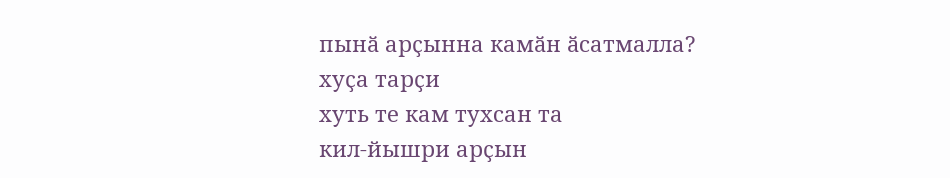пынӑ арҫынна камӑн ӑсатмалла?
хуҫа тарҫи
хуть те кам тухсан та
кил-йышри арҫын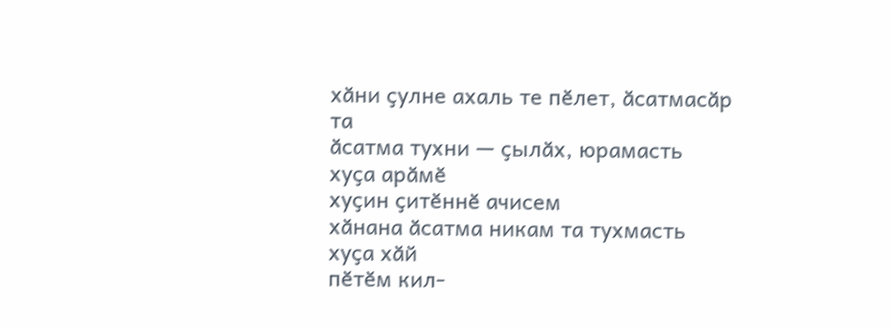хӑни ҫулне ахаль те пӗлет, ӑсатмасӑр та
ӑсатма тухни — ҫылӑх, юрамасть
хуҫа арӑмӗ
хуҫин ҫитӗннӗ ачисем
хӑнана ӑсатма никам та тухмасть
хуҫа хӑй
пӗтӗм кил-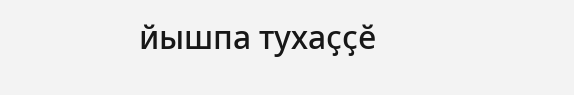йышпа тухаҫҫӗ